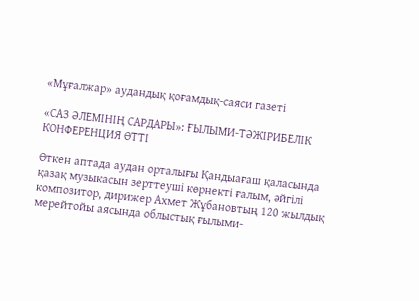«Мұғалжар» аудандық қоғамдық-саяси газеті

«САЗ ӘЛЕМІНІҢ САРДАРЫ»: ҒЫЛЫМИ-ТӘЖІРИБЕЛІК КОНФЕРЕНЦИЯ ӨТТІ

Өткен аптада аудан орталығы Қандыағаш қаласында қазақ музыкасын зерттеуші көрнекті ғалым, әйгілі композитор, дирижер Ахмет Жұбановтың 120 жылдық мерейтойы аясында облыстық ғылыми-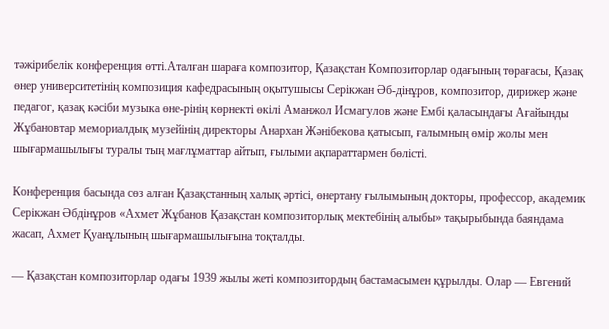тәжірибелік конференция өтті.Аталған шараға композитор, Қазақстан Композиторлар одағының төрағасы, Қазақ өнер университетінің композиция кафедрасының оқытушысы Серікжан Әб-дінұров, композитор, дирижер және педагог, қазақ кәсіби музыка өне-рінің көрнекті өкілі Аманжол Исмагулов және Ембі қаласындағы Ағайынды Жұбановтар мемориалдық музейінің директоры Анархан Жәнібекова қатысып, ғалымның өмір жолы мен шығармашылығы туралы тың мағлұматтар айтып, ғылыми ақпараттармен бөлісті.

Конференция басында сөз алған Қазақстанның халық әртісі, өнертану ғылымының докторы, профессор, академик Серікжан Әбдінұров «Ахмет Жұбанов Қазақстан композиторлық мектебінің алыбы» тақырыбында баяндама жасап, Ахмет Қуанұлының шығармашылығына тоқталды.

— Қазақстан композиторлар одағы 1939 жылы жеті композитордың бастамасымен құрылды. Олар — Евгений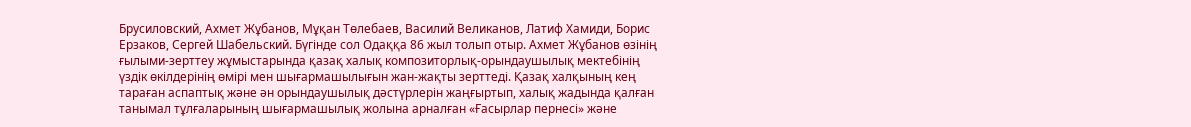Брусиловский, Ахмет Жұбанов, Мұқан Төлебаев, Василий Великанов, Латиф Хамиди, Борис Ерзаков, Сергей Шабельский. Бүгінде сол Одаққа 86 жыл толып отыр. Ахмет Жұбанов өзінің ғылыми-зерттеу жұмыстарында қазақ халық композиторлық-орындаушылық мектебінің үздік өкілдерінің өмірі мен шығармашылығын жан-жақты зерттеді. Қазақ халқының кең тараған аспаптық және ән орындаушылық дәстүрлерін жаңғыртып, халық жадында қалған танымал тұлғаларының шығармашылық жолына арналған «Ғасырлар пернесі» және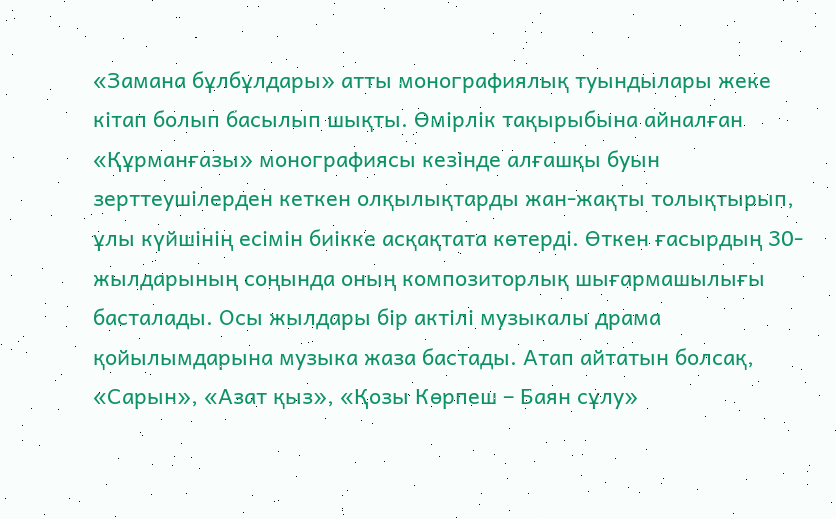«Замана бұлбұлдары» атты монографиялық туындылары жеке кітап болып басылып шықты. Өмірлік тақырыбына айналған «Құрманғазы» монографиясы кезінде алғашқы буын зерттеушілерден кеткен олқылықтарды жан-жақты толықтырып, ұлы күйшінің есімін биікке асқақтата көтерді. Өткен ғасырдың 30-жылдарының соңында оның композиторлық шығармашылығы басталады. Осы жылдары бір актілі музыкалы драма қойылымдарына музыка жаза бастады. Атап айтатын болсақ, «Сарын», «Азат қыз», «Қозы Көрпеш – Баян сұлу»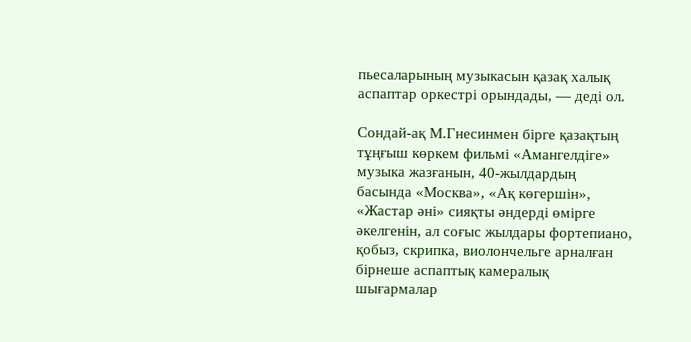пьесаларының музыкасын қазақ халық аспаптар оркестрі орындады, — деді ол.

Сондай-ақ М.Гнесинмен бірге қазақтың тұңғыш көркем фильмі «Амангелдіге» музыка жазғанын, 40-жылдардың басында «Москва», «Ақ көгершін», «Жастар әні» сияқты әндерді өмірге әкелгенін, ал соғыс жылдары фортепиано, қобыз, скрипка, виолончельге арналған бірнеше аспаптық камералық шығармалар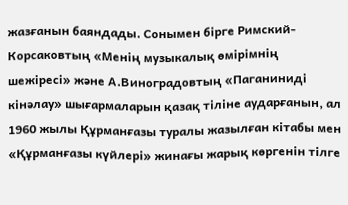жазғанын баяндады. Сонымен бірге Римский-Корсаковтың «Менің музыкалық өмірімнің шежіресі» және А.Виноградовтың «Паганиниді кінәлау» шығармаларын қазақ тіліне аударғанын, ал 1960 жылы Құрманғазы туралы жазылған кітабы мен «Құрманғазы күйлері» жинағы жарық көргенін тілге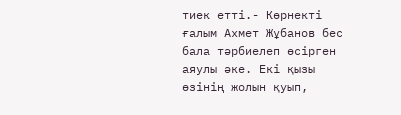тиек етті.- Көрнекті ғалым Ахмет Жұбанов бес бала тәрбиелеп өсірген аяулы әке. Екі қызы өзінің жолын қуып,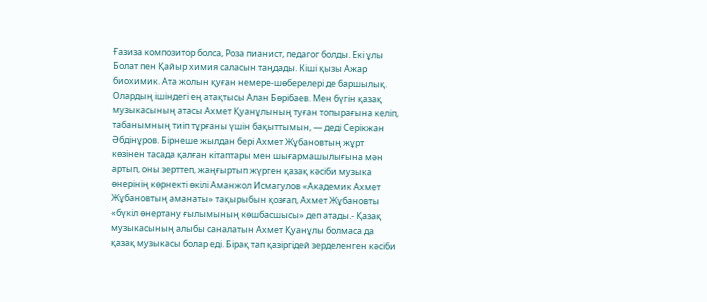Ғазиза композитор болса, Роза пианист, педагог болды. Екі ұлы Болат пен Қайыр химия саласын таңдады. Кіші қызы Ажар биохимик. Ата жолын қуған немере-шөберелері де баршылық. Олардың ішіндегі ең атақтысы Алан Бөрібаев. Мен бүгін қазақ музыкасының атасы Ахмет Қуанұлының туған топырағына келіп, табанымның тиіп тұрғаны үшін бақыттымын, — деді Серікжан Әбдінұров. Бірнеше жылдан бері Ахмет Жұбановтың жұрт көзінен тасада қалған кітаптары мен шығармашылығына мән артып, оны зерттеп, жаңғыртып жүрген қазақ кәсіби музыка өнерінің көрнекті өкілі Аманжол Исмагулов «Академик Ахмет Жұбановтың аманаты» тақырыбын қозғап, Ахмет Жұбановты «бүкіл өнертану ғылымының көшбасшысы» деп атады.- Қазақ музыкасының алыбы саналатын Ахмет Қуанұлы болмаса да қазақ музыкасы болар еді. Бірақ тап қазіргідей зерделенген кәсіби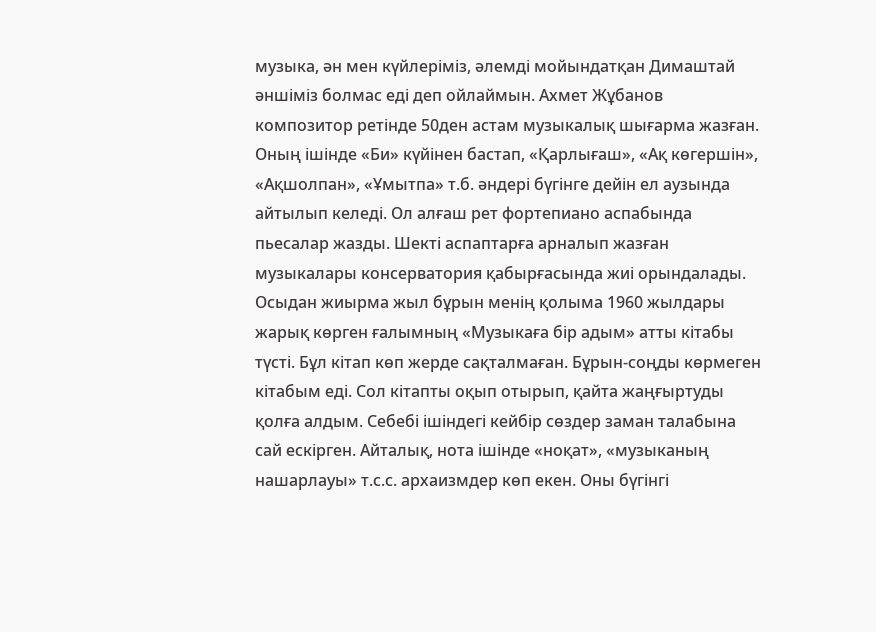музыка, ән мен күйлеріміз, әлемді мойындатқан Димаштай әншіміз болмас еді деп ойлаймын. Ахмет Жұбанов композитор ретінде 50ден астам музыкалық шығарма жазған. Оның ішінде «Би» күйінен бастап, «Қарлығаш», «Ақ көгершін», «Ақшолпан», «Ұмытпа» т.б. әндері бүгінге дейін ел аузында айтылып келеді. Ол алғаш рет фортепиано аспабында пьесалар жазды. Шекті аспаптарға арналып жазған музыкалары консерватория қабырғасында жиі орындалады. Осыдан жиырма жыл бұрын менің қолыма 1960 жылдары жарық көрген ғалымның «Музыкаға бір адым» атты кітабы түсті. Бұл кітап көп жерде сақталмаған. Бұрын-соңды көрмеген кітабым еді. Сол кітапты оқып отырып, қайта жаңғыртуды қолға алдым. Себебі ішіндегі кейбір сөздер заман талабына сай ескірген. Айталық, нота ішінде «ноқат», «музыканың нашарлауы» т.с.с. архаизмдер көп екен. Оны бүгінгі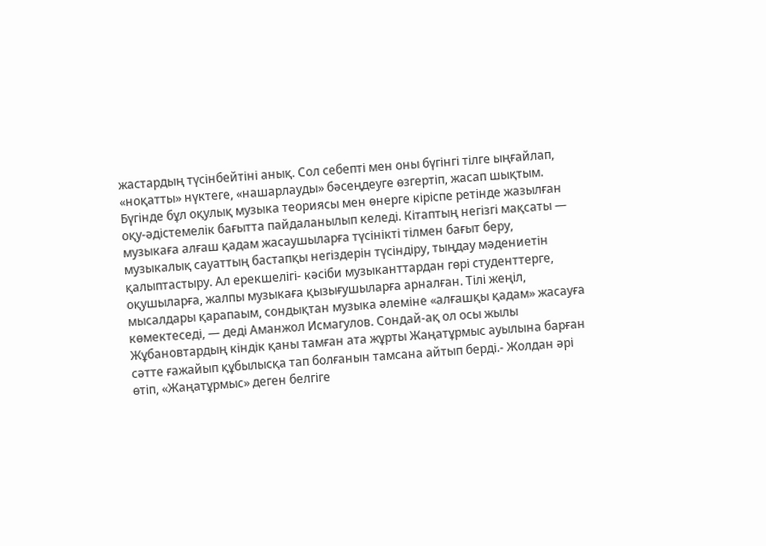жастардың түсінбейтіні анық. Сол себепті мен оны бүгінгі тілге ыңғайлап, «ноқатты» нүктеге, «нашарлауды» бәсеңдеуге өзгертіп, жасап шықтым. Бүгінде бұл оқулық музыка теориясы мен өнерге кіріспе ретінде жазылған оқу-әдістемелік бағытта пайдаланылып келеді. Кітаптың негізгі мақсаты — музыкаға алғаш қадам жасаушыларға түсінікті тілмен бағыт беру, музыкалық сауаттың бастапқы негіздерін түсіндіру, тыңдау мәдениетін қалыптастыру. Ал ерекшелігі- кәсіби музыканттардан гөрі студенттерге, оқушыларға, жалпы музыкаға қызығушыларға арналған. Тілі жеңіл, мысалдары қарапаым, сондықтан музыка әлеміне «алғашқы қадам» жасауға көмектеседі, — деді Аманжол Исмагулов. Сондай-ақ ол осы жылы Жұбановтардың кіндік қаны тамған ата жұрты Жаңатұрмыс ауылына барған сәтте ғажайып құбылысқа тап болғанын тамсана айтып берді.- Жолдан әрі өтіп, «Жаңатұрмыс» деген белгіге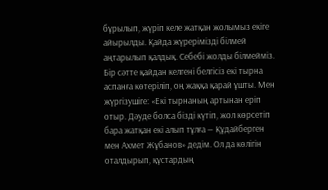бұрылып, жүріп келе жатқан жолымыз екіге айырылды. Қайда жүрерімізді білмей аңтарылып қалдық. Себебі жолды білмейміз. Бір сәтте қайдан келгені белгісіз екі тырна аспанға көтеріліп, оң жаққа қарай ұшты. Мен жүргізушіге: «Екі тырнаның артынан еріп отыр. Дәуде болса бізді күтіп, жол көрсетіп бара жатқан екі алып тұлға — Құдайберген мен Ахмет Жұбанов» дедім. Ол да көлігін оталдырып, құстардың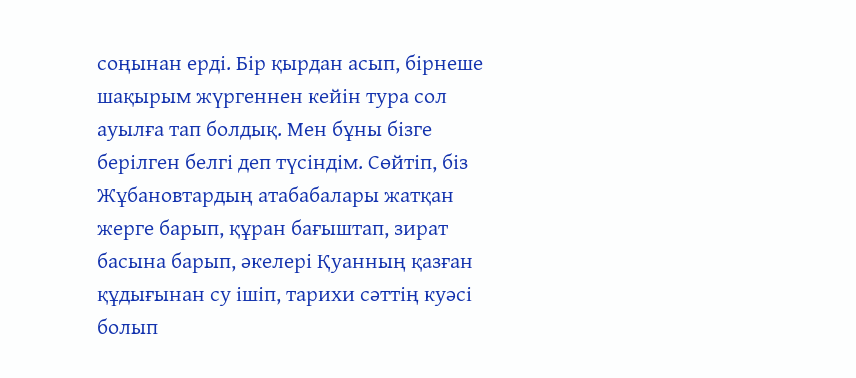соңынан ерді. Бір қырдан асып, бірнеше шақырым жүргеннен кейін тура сол ауылға тап болдық. Мен бұны бізге берілген белгі деп түсіндім. Сөйтіп, біз Жұбановтардың атабабалары жатқан жерге барып, құран бағыштап, зират басына барып, әкелері Қуанның қазған құдығынан су ішіп, тарихи сәттің куәсі болып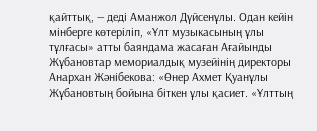қайттық, — деді Аманжол Дүйсенұлы. Одан кейін мінберге көтеріліп, «Ұлт музыкасының ұлы тұлғасы» атты баяндама жасаған Ағайынды Жұбановтар мемориалдық музейінің директоры Анархан Жәнібекова: «Өнер Ахмет Қуанұлы Жұбановтың бойына біткен ұлы қасиет. «Ұлттың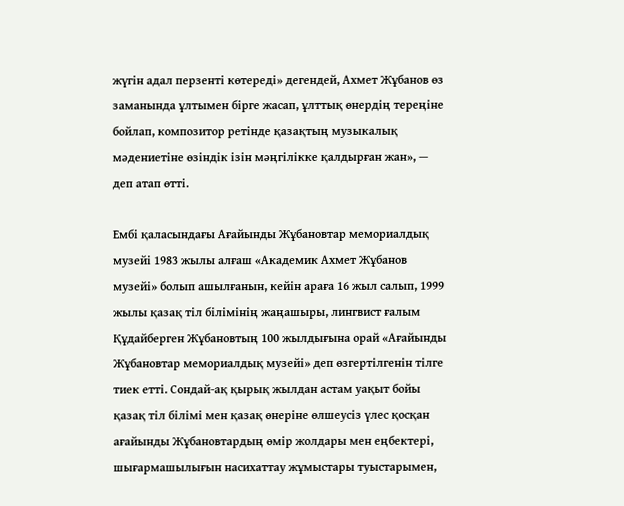жүгін адал перзенті көтереді» дегендей, Ахмет Жұбанов өз заманында ұлтымен бірге жасап, ұлттық өнердің тереңіне бойлап, композитор ретінде қазақтың музыкалық мәдениетіне өзіндік ізін мәңгілікке қалдырған жан», — деп атап өтті.

Ембі қаласындағы Ағайынды Жұбановтар мемориалдық музейі 1983 жылы алғаш «Академик Ахмет Жұбанов музейі» болып ашылғанын, кейін араға 16 жыл салып, 1999 жылы қазақ тіл білімінің жаңашыры, лингвист ғалым Құдайберген Жұбановтың 100 жылдығына орай «Ағайынды Жұбановтар мемориалдық музейі» деп өзгертілгенін тілге тиек етті. Сондай-ақ қырық жылдан астам уақыт бойы қазақ тіл білімі мен қазақ өнеріне өлшеусіз үлес қосқан ағайынды Жұбановтардың өмір жолдары мен еңбектері, шығармашылығын насихаттау жұмыстары туыстарымен,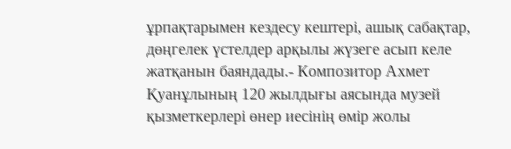ұрпақтарымен кездесу кештері, ашық сабақтар, дөңгелек үстелдер арқылы жүзеге асып келе жатқанын баяндады.- Композитор Ахмет Қуанұлының 120 жылдығы аясында музей қызметкерлері өнер иесінің өмір жолы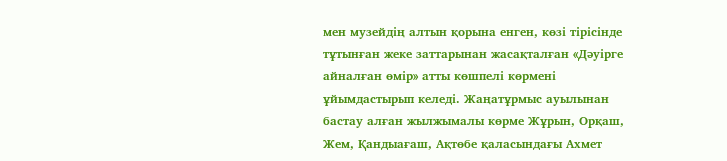мен музейдің алтын қорына енген, көзі тірісінде тұтынған жеке заттарынан жасақталған «Дәуірге айналған өмір» атты көшпелі көрмені ұйымдастырып келеді. Жаңатұрмыс ауылынан бастау алған жылжымалы көрме Жұрын, Орқаш, Жем, Қандыағаш, Ақтөбе қаласындағы Ахмет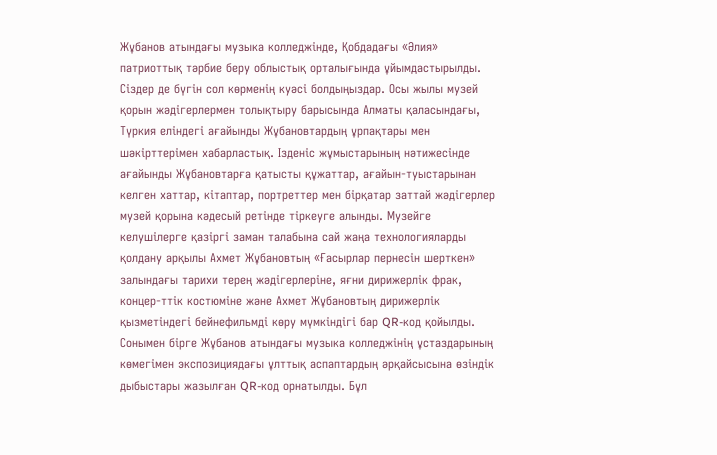Жұбанов атындағы музыка колледжінде, Қобдадағы «Әлия» патриоттық тәрбие беру облыстық орталығында ұйымдастырылды. Сіздер де бүгін сол көрменің куәсі болдыңыздар. Осы жылы музей қорын жәдігерлермен толықтыру барысында Алматы қаласындағы, Түркия еліндегі ағайынды Жұбановтардың ұрпақтары мен шәкірттерімен хабарластық. Ізденіс жұмыстарының нәтижесінде ағайынды Жұбановтарға қатысты құжаттар, ағайын-туыстарынан келген хаттар, кітаптар, портреттер мен бірқатар заттай жәдігерлер музей қорына кәдесый ретінде тіркеуге алынды. Музейге келушілерге қазіргі заман талабына сай жаңа технологияларды қолдану арқылы Ахмет Жұбановтың «Ғасырлар пернесін шерткен» залындағы тарихи терең жәдігерлеріне, яғни дирижерлік фрак, концер-ттік костюміне және Ахмет Жұбановтың дирижерлік қызметіндегі бейнефильмді көру мүмкіндігі бар QR-код қойылды. Сонымен бірге Жұбанов атындағы музыка колледжінің ұстаздарының көмегімен экспозициядағы ұлттық аспаптардың әрқайсысына өзіндік дыбыстары жазылған QR-код орнатылды. Бұл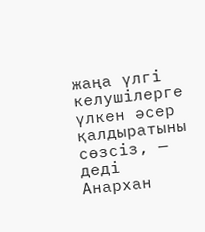жаңа үлгі келушілерге үлкен әсер қалдыратыны сөзсіз, — деді Анархан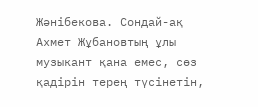Жәнібекова. Сондай-ақ Ахмет Жұбановтың ұлы музыкант қана емес, сөз қадірін терең түсінетін,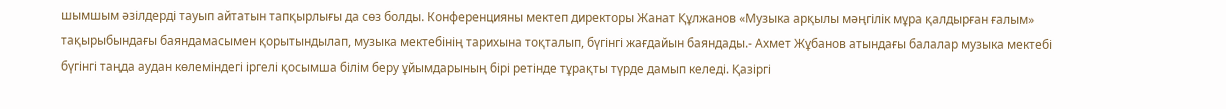шымшым әзілдерді тауып айтатын тапқырлығы да сөз болды. Конференцияны мектеп директоры Жанат Құлжанов «Музыка арқылы мәңгілік мұра қалдырған ғалым» тақырыбындағы баяндамасымен қорытындылап, музыка мектебінің тарихына тоқталып, бүгінгі жағдайын баяндады.- Ахмет Жұбанов атындағы балалар музыка мектебі бүгінгі таңда аудан көлеміндегі іргелі қосымша білім беру ұйымдарының бірі ретінде тұрақты түрде дамып келеді. Қазіргі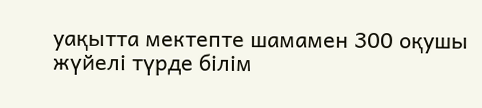уақытта мектепте шамамен 300 оқушы жүйелі түрде білім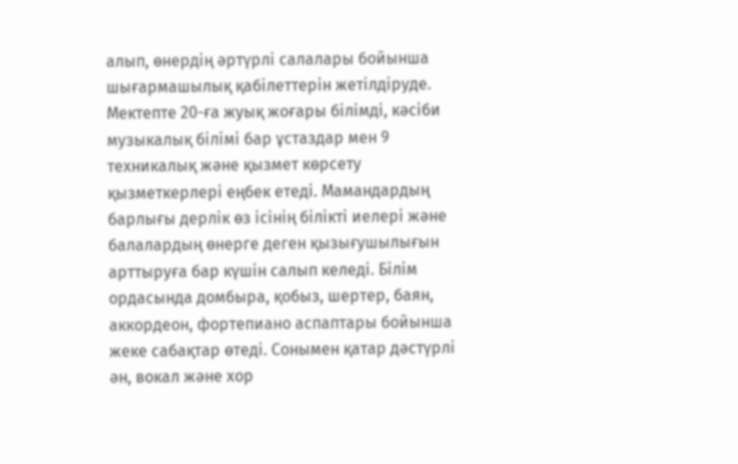алып, өнердің әртүрлі салалары бойынша шығармашылық қабілеттерін жетілдіруде. Мектепте 20-ға жуық жоғары білімді, кәсіби музыкалық білімі бар ұстаздар мен 9 техникалық және қызмет көрсету қызметкерлері еңбек етеді. Мамандардың барлығы дерлік өз ісінің білікті иелері және балалардың өнерге деген қызығушылығын арттыруға бар күшін салып келеді. Білім ордасында домбыра, қобыз, шертер, баян, аккордеон, фортепиано аспаптары бойынша жеке сабақтар өтеді. Сонымен қатар дәстүрлі ән, вокал және хор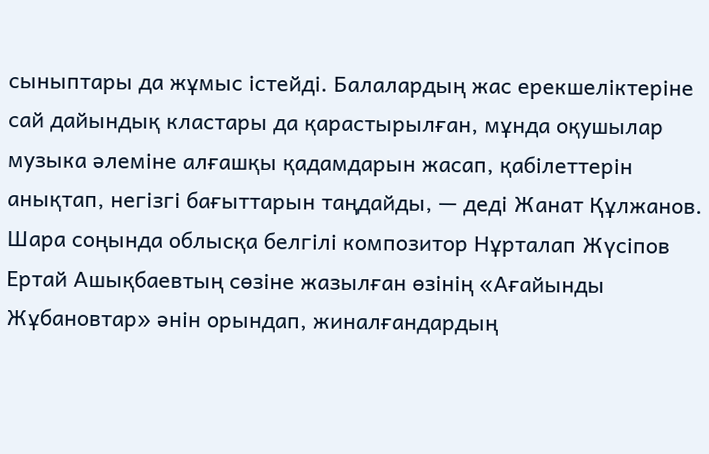сыныптары да жұмыс істейді. Балалардың жас ерекшеліктеріне сай дайындық кластары да қарастырылған, мұнда оқушылар музыка әлеміне алғашқы қадамдарын жасап, қабілеттерін анықтап, негізгі бағыттарын таңдайды, — деді Жанат Құлжанов. Шара соңында облысқа белгілі композитор Нұрталап Жүсіпов Ертай Ашықбаевтың сөзіне жазылған өзінің «Ағайынды Жұбановтар» әнін орындап, жиналғандардың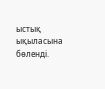ыстық ықыласына бөленді.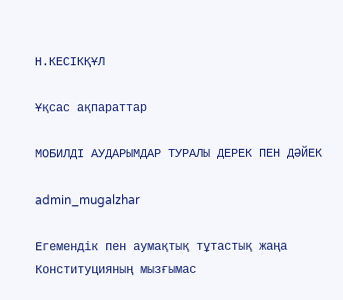Н.КЕСІКҚҰЛ

Ұқсас ақпараттар

МОБИЛДІ АУДАРЫМДАР ТУРАЛЫ ДЕРЕК ПЕН ДӘЙЕК

admin_mugalzhar

Егемендік пен аумақтық тұтастық жаңа Конституцияның мызғымас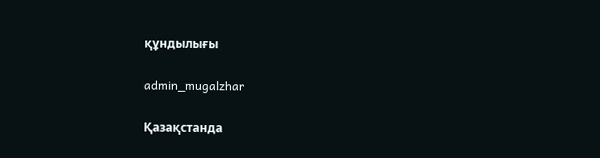құндылығы

admin_mugalzhar

Қазақстанда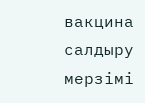вакцина салдыру мерзімі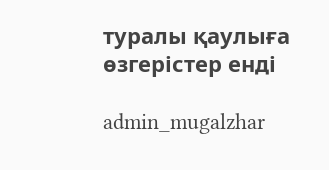туралы қаулыға өзгерістер енді

admin_mugalzhar